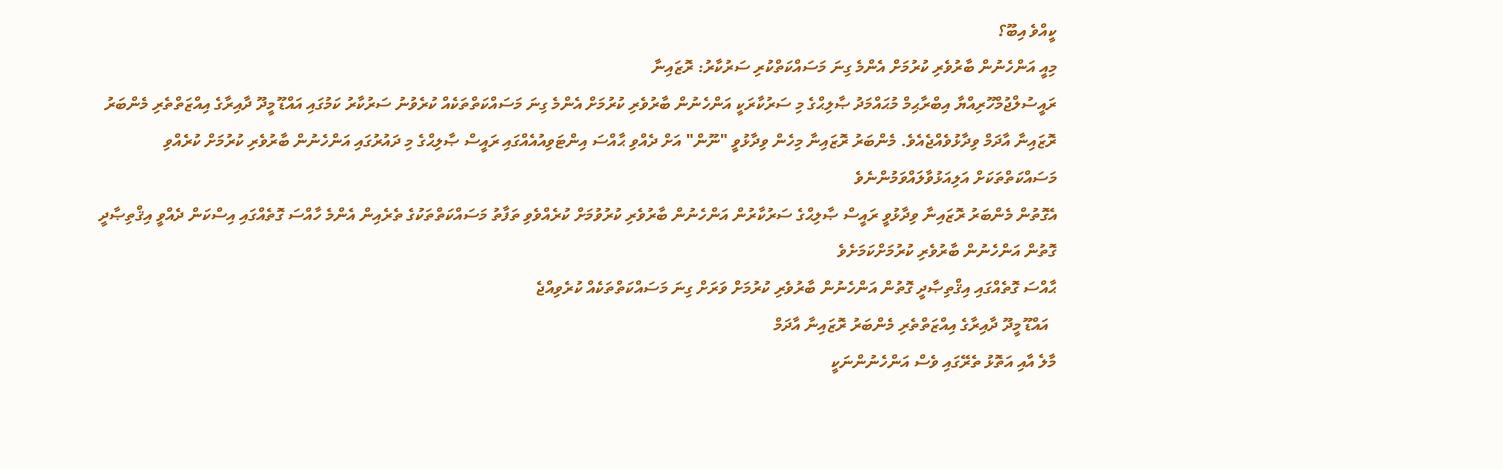ކީއްވެ އިބޫ؟
މިއީ އަންހެނުން ބާރުވެރި ކުރުމަށް އެންމެ ގިނަ މަސައްކަތްކުރި ސަރުކާރު: ރޮޒައިނާ
ރައީސުލްޖުމްހޫރިއްޔާ އިބްރާޙިމް މުޙައްމަދު ޞާލިޙްގެ މި ސަރުކާރަކީ އަންހެނުން ބާރުވެރި ކުރުމަށް އެންމެ ގިނަ މަސައްކަތްތަކެއް ކުރެވުނު ސަރުކާރު ކަމުގައި އައްޑޫ މީދޫ ދާއިރާގެ އިއްޒަތްތެރި މެންބަރު ރޮޒައިނާ އާދަމް ވިދާޅުވެއްޖެއެވެ. މެންބަރު ރޮޒައިނާ މިހެން ވިދާޅުވީ "ނޫން" އަށް ދެއްވި ޙާއްސަ އިންޓަވިއުއެއްގައި ރައީސް ޞާލިޙްގެ މި ދައުރުގައި އަންހެނުން ބާރުވެރި ކުރުމަށް ކުރެއްވި މަސައްކަތްތަކަށް އަލިއަޅުވާލައްވަމުންނެވެ
އެގޮތުން މެންބަރު ރޮޒައިނާ ވިދާޅުވީ ރައީސް ޞާލިޙްގެ ސަރުކާރުން އަންހެނުން ބާރުވެރި ކުރުވުމަށް ކުރެއްވެވި ތަފާތު މަސައްކަތްތަކުގެ ތެރެއިން އެންމެ ހާއްސަ ގޮތެއްގައި އިސްކަން ދެއްވީ އިޤްތިޞާދީ ގޮތުން އަންހެނުން ބާރުވެރި ކުރުމަށްކަމަށެވެ
ޙާއްސަ ގޮތެއްގައި އިޤްތިޞާދީ ގޮތުން އަންހެނުން ބާރުވެރި ކުރުމަށް ވަރަށް ގިނަ މަސައްކަތްތަކެއް ކުރެވިއްޖެ
  އައްޑޫ މީދޫ ދާއިރާގެ އިއްޒަތްތެރި މެންބަރު ރޮޒައިނާ އާދަމް
މާލެ އާއި އަތޮޅު ތެރޭގައި ވެސް އަންހެނުންނަކީ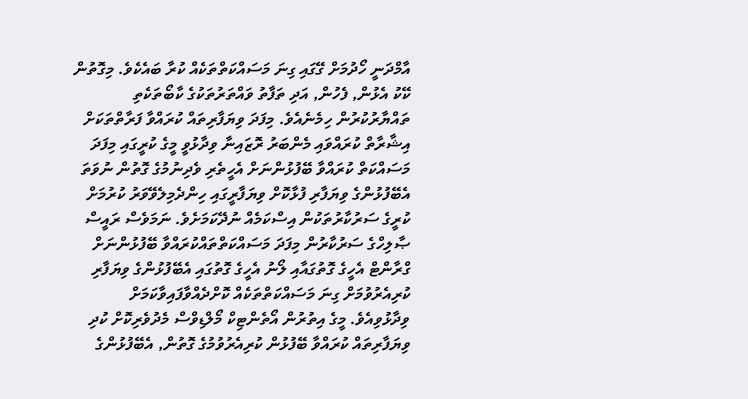އާމްދަނީ ހޯދުމަށް ގޭގައި ގިނަ މަސައްކަތްތަކެއް ކުރާ ބައެކެވެ. މިގޮތުން ކޭކު އެޅުން, ފެހުން, އަދި ތަފާތު ވައްތަރުތަކުގެ ކާބޯތަކެތި ތައްޔާރުކުރުން ހިމެނެއެވެ. މިފަދަ ވިޔަފާރިތައް ކުރައްވާ ފަރާތްތަކަށް އިޝާރާތް ކުރައްވައި މެންބަރު ރޮޒައިނާ ވިދާޅުވީ މީގެ ކުރީގައި މިފަދަ މަސައްކަތް ކުރައްވާ ބޭފުޅުންނަށް އެހީތެރި ވެދިނުމުގެ ގޮތުން ނުވަތަ އެބޭފުޅުންގެ ވިޔަފާރި ފުޅާކޮށް ވިޔަފާރީގައި ހިންދެމިލެވޭވަރު ކުރުމަށް ކުރީގެ ސަރުކާރުތަކުން އިސްކަމެއް ނުދޭކަމަށެވެ. ނަމަވެސް ރައީސް ޞާލިހްގެ ސަރުކާރުން މިފަދަ މަސައްކަތްތައްކުރައްވާ ބޭފުޅުންނަށް ގްރާންޓް އެހީގެ ގޮތުގައާއި ލޯނު އެހީގެ ގޮތުގައި އެބޭފުޅުންގެ ވިޔަފާރި ކުރިއެރުވުމަށް ގިނަ މަސައްކަތްތަކެއް ކޮށްދެއްވާފައިވާކަމަށް ވިދާޅުވިއެވެ. މީގެ އިތުރުން އޯތެންޓިކް މޯލްޑިވްސް މެދުވެރިކޮށް ކުދި ވިޔަފާރިތައް ކުރައްވާ ބޭފުޅުން ކުރިއެރުވުމުގެ ގޮތުން, އެބޭފުޅުންގެ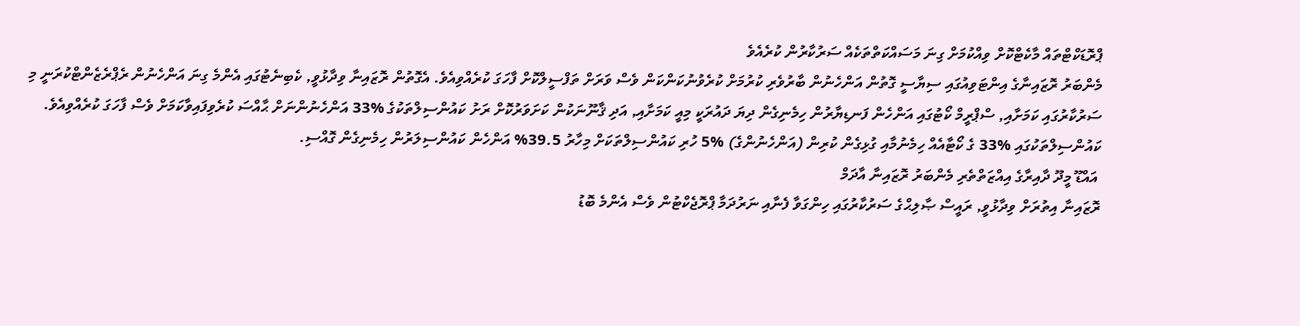ޕްރޮޑަކްޓްތައް މާކެޓްކޮށް ވިއްކުމަށް ގިނަ މަސައްކަތްތަކެއް ސަރުކާރުން ކުރެއެވެ
މެންބަރު ރޮޒައިނާގެ އިންޓަވިއުގައި ސިޔާސީ ގޮތުން އަންހެނުން ބާރުވެރި ކުރުމަށް ކުރެވުނުކަންކަން ވެސް ވަރަށް ތަފްސީލްކޮށް ފާހަގަ ކުރެއްވިއެވެ. އެގޮތުން ރޮޒައިނާ ވިދާޅުވީ, ކެބިނެޓުގައި އެންމެ ގިނަ އަންހެނުން ރެޕްރެޒެންޓްކުރަނީ މި ސަރުކާރުގައި ކަމަށާއި, ސްޕްރީމް ކޯޓުގައި އަންހެން ފަނޑިޔާރުން ހިމެނިގެން ދިޔަ ދައުރަކީ މިއީ ކަމަށާއި, އަދި ޤާނޫނަކުން ކަށަވަރުކޮށް ރަށު ކައުންސިލްތަކުގެ %33 އަންހެނުންނަށް ޙާއްސަ ކުރެވިފައިވާކަމަށް ވެސް ފާހަގަ ކުރެއްވިއެވެ.
ކައުންސިލްތަކުގައި %33 ގެ ކޯޓާއެއް ހިމެނުމާއި ގުޅިގެން ކުރިން (އަންހެނުންގެ) %5 ހުރި ކައުންސިލްތަކަށް މިހާރު 39.5% އަންހެން ކައުންސިލަރުން ހިމެނިގެން ގޮއްސި.
 އައްޑޫ މީދޫ ދާއިރާގެ އިއްޒަތްތެރި މެންބަރު ރޮޒައިނާ އާދަމް
ރޮޒައިނާ އިތުރަށް ވިދާޅުވީ, ރައީސް ޞާލިޙްގެ ސަރުކާރުގައި ހިންގަވާ ފެނާއި ނަރުދަމާ ޕްރޮޖެކްޓުން ވެސް އެންމެ ބޮޑު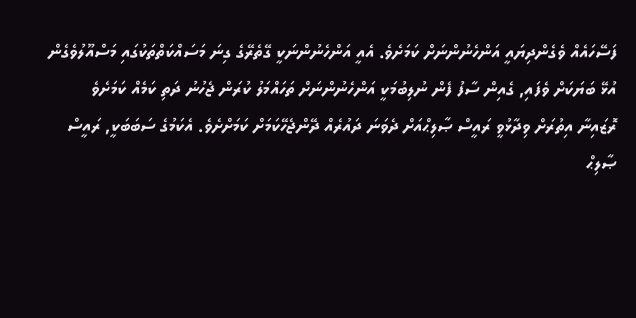ފަސޭހައެއް ވެގެންދިޔައީ އަންހެނުންނަށް ކަމަށެވެ. އެއީ އަންހެނުންނަކީ ގޭތެރޭގެ ގިނަ މަސައްކަތްތަކުގައި މަސްއޫލުވެގެން އުޅޭ ބަޔަކަށް ވެފައި, ގެއިން ސާފު ފެން ނުލިބުމަކީ އަންހެނުންނަށް ތަހައްމަލު ކުރަން ޖެހުނު ދަތި ކަމެއް ކަމަށެވެ
ރޮޒައިނާ އިތުރަށް ވިދާޅުވީ ރައީސް ޞާލިޙްއަށް ދެވަނަ ދައުރެއް ދޭންޖެހޭކަމަށް ކަމަށްށެވެ. އެކަމުގެ ސަބަބަކީ, ރައީސް ޞާލިޙް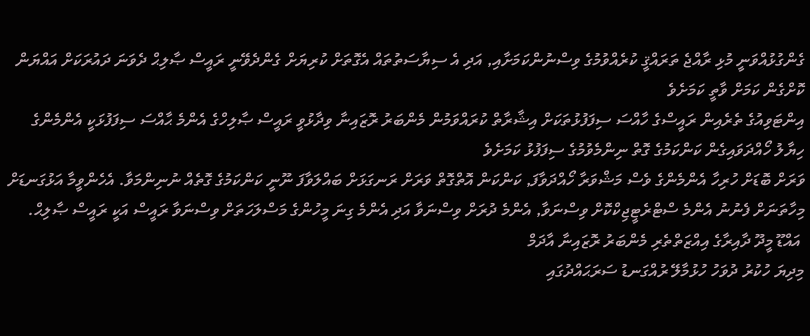ގެންގުޅުއްވަނީ މުޅި ރާއްޖެ ތަރައްޤީ ކުރެއްވުމުގެ ވިސްނުންކަމަށާއި, އަދި އެ ސިޔާސަތުތައް އެގޮތަށް ކުރިޔަށް ގެންދެވޭނީ ރައީސް ޞާލިޙް ދެވަނަ ދައުރަކަށް އައްޔަން ކޮށްގެން ކަމަށް ވާތީ ކަމަށެވެ
އިންޓަވިއުގެ ތެރެއިން ރައީސްގެ ހާއްސަ ސިފަފުޅުތަކަށް އިޝާރާތް ކުރައްވަމުން މެންބަރު ރޮޒައިނާ ވިދާޅުވީ ރައީސް ޞާލިހްގެ އެންމެ ޙާއްސަ ސިފަފުޅަކީ އެންމެންގެ ހިޔާލު ހޯއްދަވައިގެން ކަންކަމުގެ ގޮތް ނިންމެވުމުގެ ސިފަފުޅު ކަމަށެވެ
ވަރަށް ބޮޑަށް ހުރިހާ އެންމެންގެ ވެސް މަޝްވަރާ ހޯއްދަވާފަ, ކަންކަން އޮތްގޮތް ވަރަށް ރަނގަޅަށް ބައްލަވާފަ ނޫނީ ކަންކަމުގެ ގޮތެއް ނުނިންމަވާ. އެހެންވީމާ އަޅުގަނޑަށް މިހާތަނަށް ފެނުނު އެންމެ ސްޓްރެޓީޖިކްކޮށް ވިސްނަވާ, އެންމެ ދުރަށް ވިސްނަވާ އަދި އެންމެ ގިނަ މީހުންގެ މަސްލަހަތަށް ވިސްނަވާ ރައީސް އަކީ ރައީސް ޞާލިޙް.
 އައްޑޫ މީދޫ ދާއިރާގެ އިއްޒަތްތެރި މެންބަރު ރޮޒައިނާ އާދަމް
މިދިޔަ ހުކުރު ދުވަހު ހުޅުމާލޭ ރުއްގަނޑު ސަރަޙައްދުގައި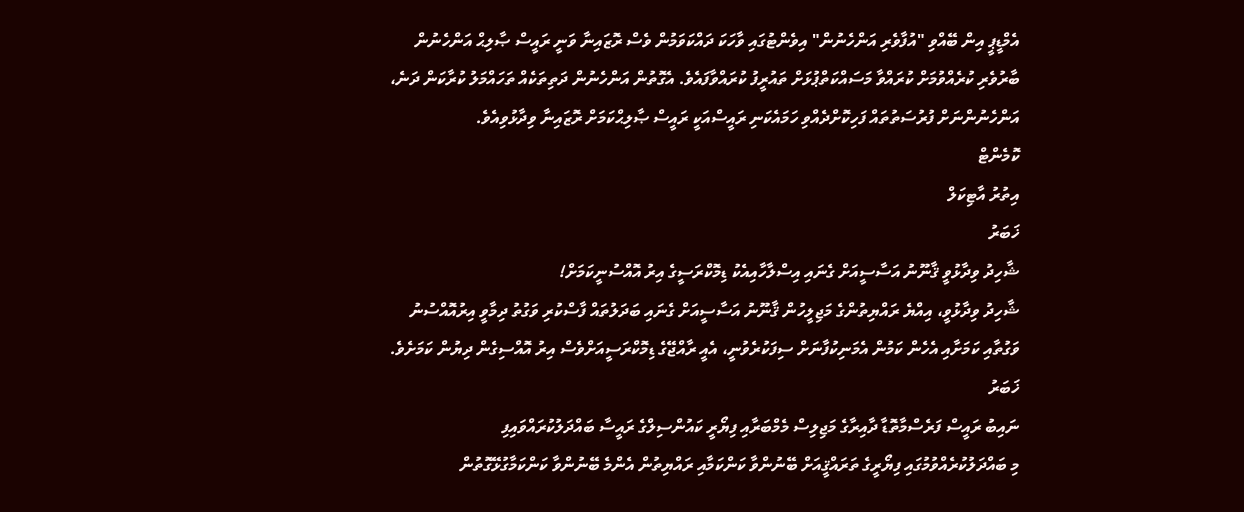އެމްޑީޕީ އިން ބޭއްވި "އުފާވެރި އަންހެނުން" އިވެންޓުގައި ވާހަކަ ދައްކަވަމުން ވެސް ރޮޒައިނާ ވަނީ ރައީސް ޞާލިޙް އަންހެނުން ބާރުވެރި ކުރެއްވުމަށް ކުރައްވާ މަސައްކަތްޕުޅަށް ތައުރީފު ކުރައްވާފައެވެ. އެގޮތުން އަންހެނުން ދަތިތަކެއް ތަހައްމަލު ކުރާކަން ދަނެ، އަންހެނުންނަށް ފުރުސަތުތައް ފަހިކޮށްދެއްވި ހަމައެކަނި ރައީސްއަކީ ރައީސް ޞާލިޙްކަމަށް ރޮޒައިނާ ވިދާޅުވިއެވެ.
ކޮމެންޓް
އިތުރު އާޓިކަލް
ޚަބަރު
ޝާހިދު ވިދާޅުވީ ޤާނޫނު އަސާސީއަށް ގެނައި އިސްލާހާއިއެކު ޑިމޮކްރަސީގެ އިރު އޮއްސުނީކަމަށް!
ޝާހިދު ވިދާޅުވީ، އިއްޔެ ރައްޔިތުންގެ މަޖިލީހުން ޤާނޫނު އަސާސީއަށް ގެނައި ބަދަލުތައް ފާސްކުރި ވަގުތު ދިމާވީ އިރުއޮއްސުނު ވަގުތާއި ކަމަށާއި އެހެން ކަމުން އެމަނިކުފާނަށް ސިފަކުރެވުނީ، އެއީ ރާއްޖޭގެ ޑިމޮކްރަސީއަށްވެސް އިރު އޮއްސިގެން ދިޔުން ކަމަށެވެ.
ޚަބަރު
ނައިބު ރައީސް ފަރެސްމާތޮޑާ ދާއިރާގެ މަޖިލިސް މެމްބަރާއި ފިޔޯރީ ކައުންސިލްގެ ރައީސާ ބައްދަލުކުރައްވައިފި
މި ބައްދަލުކުރެއްވުމުގައި ފިޔޯރީގެ ތަރައްޤީއަށް ބޭނުންވާ ކަންކަމާއި ރައްޔިތުން އެންމެ ބޭނުންވާ ކަންކަމާގުޅޭގޮތުން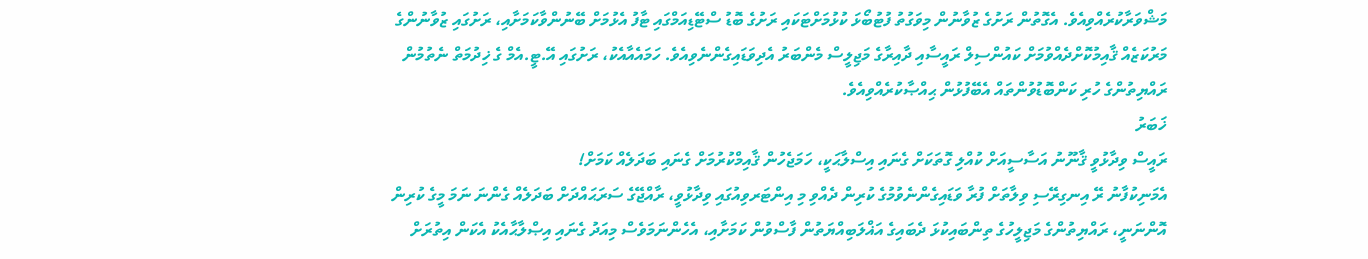މަޝްވަރާކުރެއްވިއެވެ. އެގޮތުން ރަށުގެ ޒުވާނުން މިވަގުތު ފުޓުބޯޅަ ކުޅުމަށްޓަކައި ރަށުގެ ބޮޑު ސްޓޭޑިއަމްގައި ޓާފު އެޅުމަށް ބޭނުންވާކަމަށާއި، ރަށުގައި ޒުވާނުންގެ މަރުކަޒެއް ޤާއިމުކޮށްދެއްވުމަށް ކައުންސިލް ރައީސާއި ދާއިރާގެ މަޖިލީސް މެންބަރު އެދިވަޑައިގެންނެވިއެވެ. ހަމައެއާއެކު، ރަށުގައި އޭ.ޓީ.އެމް ގެ ޚިދުމަތް ނެތުމުން ރައްޔިތުންގެ ހުރި ކަންބޮޑުވުންތައް އެބޭފުޅުން ޙިއްޞާކުރެއްވިއެވެ.
ޚަބަރު
ރައީސް ވިދާޅުވީ ޤާނޫނު އަސާސީއަށް ކުއްލި ގޮތަކަށް ގެނައި އިސްލާޙަކީ، ހަމަޖެހުން ޤާއިމްކުރުމަށް ގެނައި ބަދަލެއް ކަމަށް!
އެމަނިކުފާނު ރޭ އިނގިރޭސި ވިލާތަށް ފުރާ ވަޑައިގެންނެވުމުގެ ކުރިން ދެއްވި މި އިންޓަރވިއުގައި ވިދާޅުވީ، ރާއްޖޭގެ ސަރަޙައްދަށް ބަދަލެއް ގެންނަ ނަމަ މީގެ ކުރިން އޮންނަނީ، ރައްޔިތުންގެ މަޖިލީހުގެ ތިންބައިކުޅަ ދެބައިގެ އަޣްލަބިއްޔަތުން ފާސްވުން ކަމަށާއި، އެހެންނަމަވެސް މިއަދު ގެނައި އިޞްލާޙާއެކު އެކަން އިތުރަށް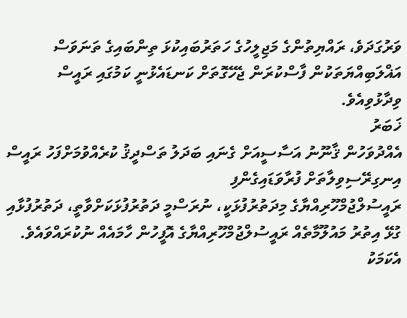ވަރުގަދަވެ، ރައްޔިތުންގެ މަޖިލީހުގެ ހަތަރުބައިކުޅަ ތިންބައިގެ ތަނަވަސް އަޣްލަބިއްޔަތަކުން ފާސްކުރަން ޖެހޭގޮތަށް ކަނޑައެޅުނީ ކަމުގައި ރައީސް ވިދާޅުވިއެވެ.
ޚަބަރު
އެއްދުވަހުން ޤާނޫނު އަސާސީއަށް ގެނައި ބަދަލު ތަސްދީޤު ކުރެއްވުމަށްފަހު ރައީސް އިނގިރޭސިވިލާތަށް ފުރާވަޑައިގެންފި
ރައީސުލްޖުމްހޫރިއްޔާގެ މިދަތުރުފުޅަކީ، ނުރަސްމީ ދަތުރުފުޅަކަށްވާތީ، ދަތުރުފުޅާއި ގުޅޭ އިތުރު މައުލޫމާތެއް ރައީސުލްޖުމްހޫރިއްޔާގެ އޮފީހުން ހާމައެއް ނުކުރައްވައެވެ. އެކަމަކު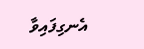އެނގިފައިވާ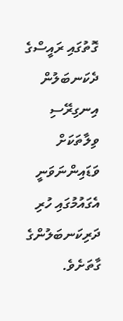ގޮތުގައި ރައީސްގެ ދެކަނބަލުން އިނގިރޭސި ވިލާތަކަށް ވަޑައިންނަވަނީ އެގައުމުގައި ހުރި ދަރިކަނބަލުންގެ ގާތަށެވެ.